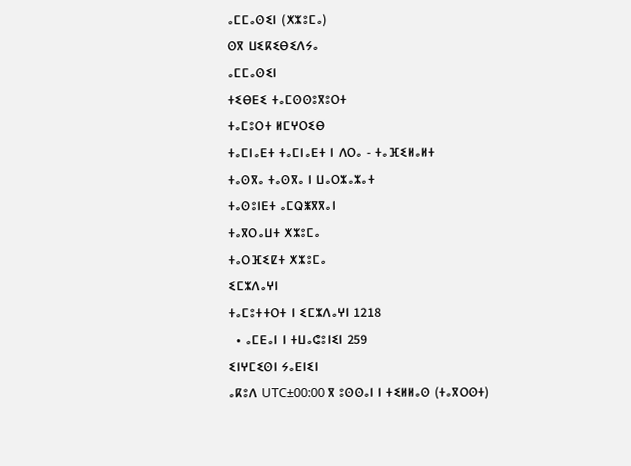ⴰⵎⵎⴰⵙⵉⵏ (ⵅⵣⵓⵎⴰ)
ⵙⴳ ⵡⵉⴽⵉⴱⵉⴷⵢⴰ
ⴰⵎⵎⴰⵙⵉⵏ
ⵜⵉⴱⴹⵉ ⵜⴰⵎⵙⵙⵓⴳⵓⵔⵜ
ⵜⴰⵎⵓⵔⵜ ⵍⵎⵖⵔⵉⴱ
ⵜⴰⵎⵏⴰⴹⵜ ⵜⴰⵎⵏⴰⴹⵜ ⵏ ⴷⵔⴰ - ⵜⴰⴼⵉⵍⴰⵍⵜ
ⵜⴰⵙⴳⴰ ⵜⴰⵙⴳⴰ ⵏ ⵡⴰⵔⵣⴰⵣⴰⵜ
ⵜⴰⵙⵓⵏⴹⵜ ⴰⵎⵕⵥⴳⴳⴰⵏ
ⵜⴰⴳⵔⴰⵡⵜ ⵅⵣⵓⵎⴰ
ⵜⴰⵔⴼⵉⵇⵜ ⵅⵣⵓⵎⴰ
ⵉⵎⵣⴷⴰⵖⵏ
ⵜⴰⵎⵓⵜⵜⵔⵜ ⵏ ⵉⵎⵣⴷⴰⵖⵏ 1218
  • ⴰⵎⴹⴰⵏ ⵏ ⵜⵡⴰⵛⵓⵏⵉⵏ 259
ⵉⵏⵖⵎⵉⵙⵏ ⵢⴰⴹⵏⵉⵏ
ⴰⴽⵓⴷ UTC±00:00 ⴳ ⵓⵙⵙⴰⵏ ⵏ ⵜⵉⵍⵍⴰⵙ (ⵜⴰⴳⵔⵙⵜ)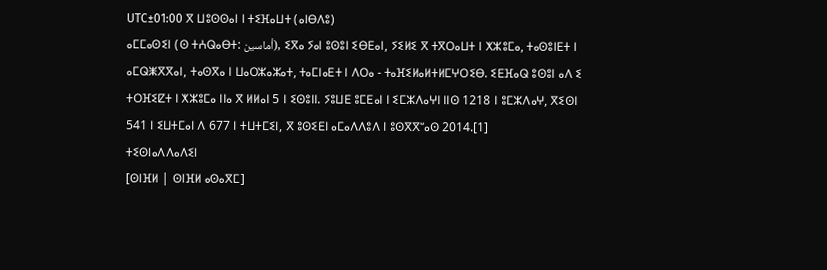UTC±01:00 ⴳ ⵡⵓⵙⵙⴰⵏ ⵏ ⵜⵉⴼⴰⵡⵜ (ⴰⵏⴱⴷⵓ)
ⴰⵎⵎⴰⵙⵉⵏ (ⵙ ⵜⵄⵕⴰⴱⵜ: أماسين), ⵉⴳⴰ ⵢⴰⵏ ⵓⵙⵓⵏ ⵉⴱⴹⴰⵏ, ⵢⵉⵍⵉ ⴳ ⵜⴳⵔⴰⵡⵜ ⵏ ⵅⵣⵓⵎⴰ, ⵜⴰⵙⵓⵏⴹⵜ ⵏ ⴰⵎⵕⵥⴳⴳⴰⵏ, ⵜⴰⵙⴳⴰ ⵏ ⵡⴰⵔⵣⴰⵣⴰⵜ, ⵜⴰⵎⵏⴰⴹⵜ ⵏ ⴷⵔⴰ - ⵜⴰⴼⵉⵍⴰⵍⵜⵍⵎⵖⵔⵉⴱ. ⵉⴹⴼⴰⵕ ⵓⵙⵓⵏ ⴰⴷ ⵉ ⵜⵔⴼⵉⵇⵜ ⵏ ⵅⵣⵓⵎⴰ ⵏⵏⴰ ⴳ ⵍⵍⴰⵏ 5 ⵏ ⵉⵙⵓⵏⵏ. ⵢⵓⵡⴹ ⵓⵎⴹⴰⵏ ⵏ ⵉⵎⵣⴷⴰⵖⵏ ⵏⵏⵙ 1218 ⵏ ⵓⵎⵣⴷⴰⵖ, ⴳⵉⵙⵏ 541 ⵏ ⵉⵡⵜⵎⴰⵏ ⴷ 677 ⵏ ⵜⵡⵜⵎⵉⵏ, ⴳ ⵓⵙⵉⴹⵏ ⴰⵎⴰⴷⴷⵓⴷ ⵏ ⵓⵙⴳⴳⵯⴰⵙ 2014.[1]
ⵜⵉⵙⵏⴰⴷⴷⴰⴷⵉⵏ
[ⵙⵏⴼⵍ | ⵙⵏⴼⵍ ⴰⵙⴰⴳⵎ]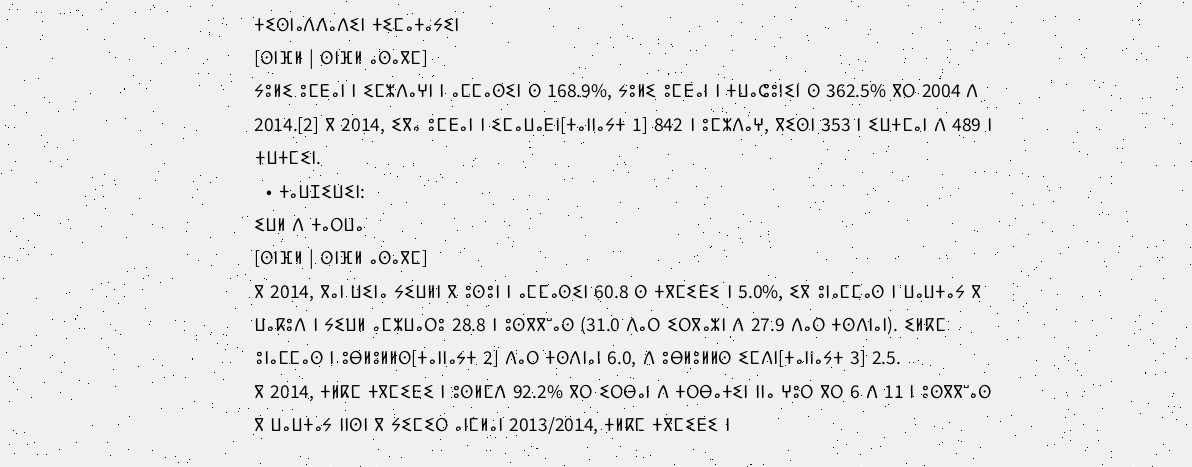ⵜⵉⵙⵏⴰⴷⴷⴰⴷⵉⵏ ⵜⵉⵎⴰⵜⴰⵢⵉⵏ
[ⵙⵏⴼⵍ | ⵙⵏⴼⵍ ⴰⵙⴰⴳⵎ]
ⵢⵓⵍⵉ ⵓⵎⴹⴰⵏ ⵏ ⵉⵎⵣⴷⴰⵖⵏ ⵏ ⴰⵎⵎⴰⵙⵉⵏ ⵙ 168.9%, ⵢⵓⵍⵉ ⵓⵎⴹⴰⵏ ⵏ ⵜⵡⴰⵛⵓⵏⵉⵏ ⵙ 362.5% ⴳⵔ 2004 ⴷ 2014.[2] ⴳ 2014, ⵉⴳⴰ ⵓⵎⴹⴰⵏ ⵏ ⵉⵎⴰⵡⴰⴹⵏ[ⵜⴰⵏⵏⴰⵢⵜ 1] 842 ⵏ ⵓⵎⵣⴷⴰⵖ, ⴳⵉⵙⵏ 353 ⵏ ⵉⵡⵜⵎⴰⵏ ⴷ 489 ⵏ ⵜⵡⵜⵎⵉⵏ.
  • ⵜⴰⵡⵊⵉⵡⵉⵏ:
ⵉⵡⵍ ⴷ ⵜⴰⵔⵡⴰ
[ⵙⵏⴼⵍ | ⵙⵏⴼⵍ ⴰⵙⴰⴳⵎ]
ⴳ 2014, ⴳⴰⵏ ⵡⵉⵏⴰ ⵢⵉⵡⵍⵏ ⴳ ⵓⵙⵓⵏ ⵏ ⴰⵎⵎⴰⵙⵉⵏ 60.8 ⵙ ⵜⴳⵎⵉⴹⵉ ⵏ 5.0%, ⵉⴳ ⵓⵏⴰⵎⵎⴰⵙ ⵏ ⵡⴰⵡⵜⴰⵢ ⴳ ⵡⴰⴽⵓⴷ ⵏ ⵢⵉⵡⵍ ⴰⵎⵣⵡⴰⵔⵓ 28.8 ⵏ ⵓⵙⴳⴳⵯⴰⵙ (31.0 ⴷⴰⵔ ⵉⵔⴳⴰⵣⵏ ⴷ 27.9 ⴷⴰⵔ ⵜⵙⴷⵏⴰⵏ). ⵉⵍⴽⵎ ⵓⵏⴰⵎⵎⴰⵙ ⵏ ⵓⴱⵍⵓⵍⵍⵙ[ⵜⴰⵏⵏⴰⵢⵜ 2] ⴷⴰⵔ ⵜⵙⴷⵏⴰⵏ 6.0, ⴷ ⵓⴱⵍⵓⵍⵍⵙ ⵉⵎⴷⵏ[ⵜⴰⵏⵏⴰⵢⵜ 3] 2.5.
ⴳ 2014, ⵜⵍⴽⵎ ⵜⴳⵎⵉⴹⵉ ⵏ ⵓⵙⵍⵎⴷ 92.2% ⴳⵔ ⵉⵔⴱⴰⵏ ⴷ ⵜⵔⴱⴰⵜⵉⵏ ⵏⵏⴰ ⵖⵓⵔ ⴳⵔ 6 ⴷ 11 ⵏ ⵓⵙⴳⴳⵯⴰⵙ ⴳ ⵡⴰⵡⵜⴰⵢ ⵏⵏⵙⵏ ⴳ ⵢⵉⵎⵉⵔ ⴰⵏⵎⵍⴰⵏ 2013/2014, ⵜⵍⴽⵎ ⵜⴳⵎⵉⴹⵉ ⵏ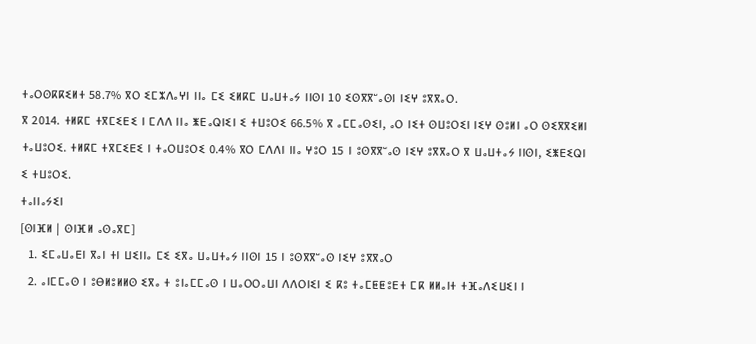ⵜⴰⵔⵙⴽⴽⵉⵍⵜ 58.7% ⴳⵔ ⵉⵎⵣⴷⴰⵖⵏ ⵏⵏⴰ ⵎⵉ ⵉⵍⴽⵎ ⵡⴰⵡⵜⴰⵢ ⵏⵏⵙⵏ 10 ⵉⵙⴳⴳⵯⴰⵙⵏ ⵏⵉⵖ ⵓⴳⴳⴰⵔ.
ⴳ 2014. ⵜⵍⴽⵎ ⵜⴳⵎⵉⴹⵉ ⵏ ⵎⴷⴷ ⵏⵏⴰ ⵥⴹⴰⵕⵏⵉⵏ ⵉ ⵜⵡⵓⵔⵉ 66.5% ⴳ ⴰⵎⵎⴰⵙⵉⵏ, ⴰⵔ ⵏⵉⵜ ⵙⵡⵓⵔⵉⵏ ⵏⵉⵖ ⵙⵓⵍⵏ ⴰⵔ ⵙⵉⴳⴳⵉⵍⵏ ⵜⴰⵡⵓⵔⵉ. ⵜⵍⴽⵎ ⵜⴳⵎⵉⴹⵉ ⵏ ⵜⴰⵔⵡⵓⵔⵉ 0.4% ⴳⵔ ⵎⴷⴷⵏ ⵏⵏⴰ ⵖⵓⵔ 15 ⵏ ⵓⵙⴳⴳⵯⴰⵙ ⵏⵉⵖ ⵓⴳⴳⴰⵔ ⴳ ⵡⴰⵡⵜⴰⵢ ⵏⵏⵙⵏ, ⵉⵥⴹⵉⵕⵏ ⵉ ⵜⵡⵓⵔⵉ.
ⵜⴰⵏⵏⴰⵢⵉⵏ
[ⵙⵏⴼⵍ | ⵙⵏⴼⵍ ⴰⵙⴰⴳⵎ]
  1. ⵉⵎⴰⵡⴰⴹⵏ ⴳⴰⵏ ⵜⵏ ⵡⵉⵏⵏⴰ ⵎⵉ ⵉⴳⴰ ⵡⴰⵡⵜⴰⵢ ⵏⵏⵙⵏ 15 ⵏ ⵓⵙⴳⴳⵯⴰⵙ ⵏⵉⵖ ⵓⴳⴳⴰⵔ
  2. ⴰⵏⵎⵎⴰⵙ ⵏ ⵓⴱⵍⵓⵍⵍⵙ ⵉⴳⴰ ⵜ ⵓⵏⴰⵎⵎⴰⵙ ⵏ ⵡⴰⵔⵔⴰⵡⵏ ⴷⴷⵔⵏⵉⵏ ⵉ ⴽⵓ ⵜⴰⵎⵟⵟⵓⴹⵜ ⵎⴽ ⵍⵍⴰⵏⵜ ⵜⴼⴰⴷⵉⵡⵉⵏ ⵏ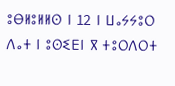ⵓⴱⵍⵓⵍⵍⵙ ⵏ 12 ⵏ ⵡⴰⵢⵢⵓⵔ ⴷⴰⵜ ⵏ ⵓⵙⵉⴹⵏ ⴳ ⵜⵓⵔⴷⵔⵜ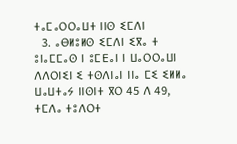ⵜⴰⵎⴰⵔⵔⴰⵡⵜ ⵏⵏⵙ ⵉⵎⴷⵏ
  3. ⴰⴱⵍⵓⵍⵙ ⵉⵎⴷⵏ ⵉⴳⴰ ⵜ ⵓⵏⴰⵎⵎⴰⵙ ⵏ ⵓⵎⴹⴰⵏ ⵏ ⵡⴰⵔⵔⴰⵡⵏ ⴷⴷⵔⵏⵉⵏ ⵉ ⵜⵙⴷⵏⴰⵏ ⵏⵏⴰ ⵎⵉ ⵉⵍⵍⴰ ⵡⴰⵡⵜⴰⵢ ⵏⵏⵙⵏⵜ ⴳⵔ 45 ⴷ 49, ⵜⵎⴷⴰ ⵜⵓⴷⵔⵜ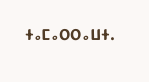ⵜⴰⵎⴰⵔⵔⴰⵡⵜ.